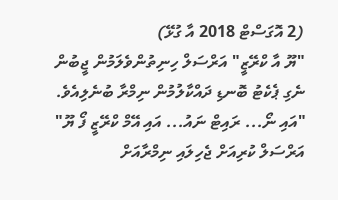(2 އޮގަސްޓް 2018 އާ ގުޅޭ)
"ޔޫ އާ ކްރޭޒީ" އަރްސަލް ހިނިތުންވެލަމުން ޖީބުން ނެގި ޕެކެޓު ބޮނޑި ދައްކާލުމުން ނިމްރާ ބުނެލިއެވެ.
"އައި ނޯ... ރައިޓް ނައު... އައި އޭމް ކްރޭޒީ ފޯ ޔޫ" އަރްސަލް ކުރިއަށް ޖެހިލައި ނިމްރާއަށް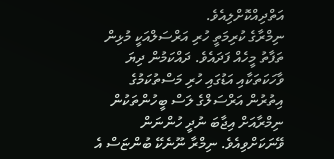އަތްދިއްކޮށްލިއެވެ.
ނިމްރާގެ ކުރިމަތީ ހުރި އަރްސަލްއަކީ މުޅިން ތަފާތު މީހެއް ފަދައެވެ. ދައްކަމުން ދިޔަ ވާހަކަތަކާއި އަޑުގައި ހުރި މަސްތުކަމުގެ އިތުރުން އަރްސަލްގެ ލަސް ބީހުންތަކުން ނިމްރާއަށް އިޖާބަ ނުދީ ހުންނަން ވޭނަކަށްވިއެވެ. ނިމްރާ ނޫނެކޭ ބުންޏަސް އެ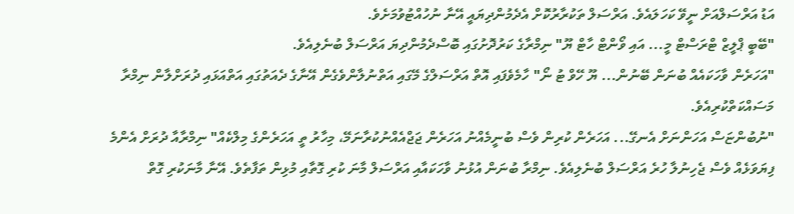އަޑު އަރްސަލްއަށް ނީވޭ ކަހަލައެވެ. އަރްސަލް ތަކުރާރުކޮށް އެދެމުންދިޔައީ އޭނާ ނުހުއްޓުވުމަށެވެ.
"ބޭބީ ޕްލީޒް ޓްރަސްޓް މީ... އައި ވޯންޓް ހާޓް ޔޫ" ނިމްރާގެ ކަރުދޮށުގައި ބޮސްދެމުންދިޔަ އަރްސަލް ބުނެލިއެވެ.
"އަހަރެން ވާހަކައެއް ބުނަން ބޭނުން... ޔޫ ހޭވް ޓު ނޯ" ހާމެވެފައި އޮތް އަރްސަލްގެ މޭގައި އަތްނުލާންވެގެން އޭނާގެ ދެއަތުގައި އަތްއަޅައި ދުރަށްލާން ނިމްރާ މަސައްކަތްކުރިއެވެ.
"ނުބުންޏަސް އަހަންނަށް އެނގޭ... އަހަރެން ކުރިން ވެސް ބުނީމެއްނު އަހަރެން ޖަޖްއެއްނުކުރާނަމޭ، މިހާރު ތީ އަހަރެންގެ މިލްކެއް" ނިމްރާއާ ދުރަށް އެންމެ ފިޔަވަޅެއް ވެސް ޖެހިނުލާ ހުރެ އަރްސަލް ބުނެލިއެވެ. ނިމްރާ ބުނަން އުޅުނު ވާހަކައާއި އަރްސަލް މާނަ ކުރި ގޮތާއި މުޅިން ތަފާތެވެ. އޭނާ މާނަކުރި ގޮތް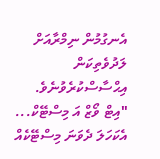އެނގުމުން ނިމްރާއަށް ލަދުވެތިކަން އިޙްސާސްކުރެވުނެވެ.
"އިޓް ވޯޒް އަ މިސްޓޭކް... އެކަހަލަ ދެވަނަ މިސްޓޭކެއް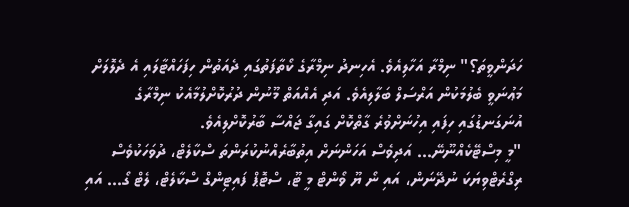ހަދަންވީތަ؟" ނިމްރާ އަހާލިއެވެ. އެހިނދު ނިމްރާގެ ކޯތާފަތުގައި ދެއަތުން ހިފަހައްޓާލައި އެ ދެލޮލަށް މަޢުނަވީ ބެލުމަކުން އަރްސަލް ބަލާލިއެވެ. އަދި އެއްއަތް މޫނުން ދުރުކޮށްލުމާއެކު ނިމްރާގެ އުނަގަނޑުގައި ހިފައި އިހުނަށްވުރެ ގާތްކޮށް ގައިގާ ޖައްސާ ބާރުކޮށްލިއެވެ.
"މީ މިސްޓޭކެއްނޫނޭ... އަދިވެސް އަހަންނަށް އިތުބާރެއްނުކުރަންތަ ސްކާލެޓް، ދުވަހަކުވެސް ރިގްރެޓްވިޔަކަ ނުދޭނަން، އައި ނޯ ޔޫ ވޯންޓް މީ ޓޫ، ސްޓޮޕް ފައިޓިންގް ސްކާލެޓް، ލެޓް ގޯ... އައި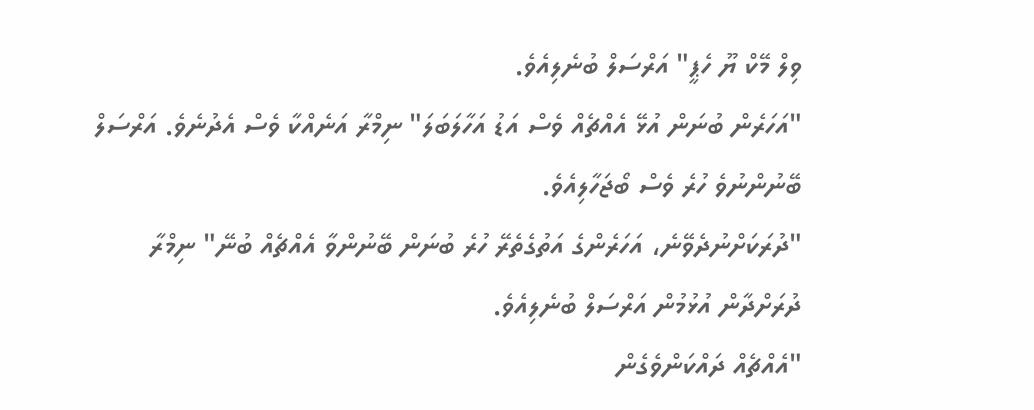ވިލް މޭކް ޔޫ ހެޕީ" އަރްސަލް ބުނެލިއެވެ.
"އަހަރެން ބުނަން އުޅޭ އެއްޗެއް ވެސް އަޑު އަހާލަބަލަ" ނިމްރާ އަނެއްކާ ވެސް އެދުނެވެ. އަރްސަލް ބޭނުންނުވެ ހުރެ ވެސް ބޯޖަހާލިއެވެ.
"ދުރަކަށްނުދެވޭނެ، އަހަރެންގެ އަތުގެތެރޭ ހުރެ ބުނަން ބޭނުންވާ އެއްޗެއް ބުނޭ" ނިމްރާ ދުރަށްދާން އުޅުމުން އަރްސަލް ބުނެލިއެވެ.
"އެއްޗެއް ދައްކަންވެގެން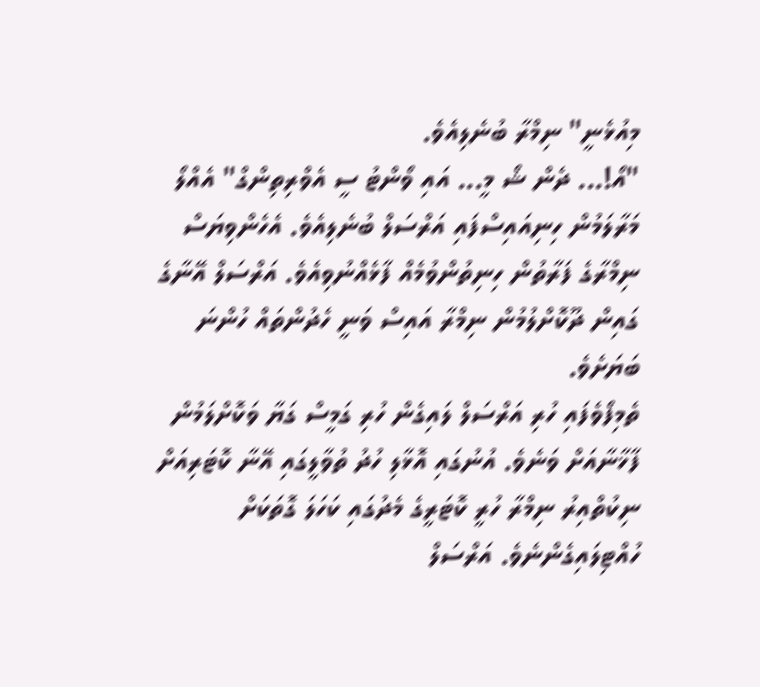މިއުޅެނީ" ނިމްރާ ބުނެލިއެވެ.
"އޯ!... ދެން ޝޯ މީ... އައި ވޯންޓު ސީ އެވްރިތިންގް" އެއްލޯ މަރާލަމުން ހިނިއައިސްފައި އަރްސަލް ބުނެލިއެވެ. އެހެންވިޔަސް ނިމްރާގެ ފަރާތުން ހިނިތުންވުމެއް ފާޅެއްނުވިއެވެ. އަރްސަލް އޭނާގެ ގައިން ދޫކޮށްލުމުން ނިމްރާ އައިސް ވަނީ ހެދުންތައް ހުންނަ ބަޔަށެވެ.
ތެމިފޯވެފައި ހުރި އަރްސަލް ލައިގެން ހުރި ގަމީސް ގަޔާ ވަކޮށްލަމުން ފާޚާނާއަށް ވަނެވެ. އުނުގައި އޮޅާލި ހުދު ތުވާލީގައި އޭނާ ކޮޓަރިއަށް ނިކުތްއިރު ނިމްރާ ހުރީ ކޮޓަރީގެ މެދުގައި ކަހަލަ ގޮތަކަށް ހުއްޓިލައިގެންނެވެ. އަރްސަލް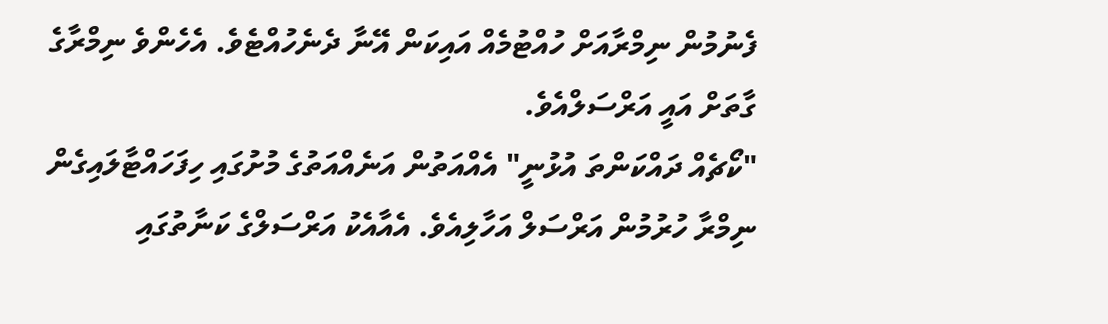ފެނުމުން ނިމްރާއަށް ހުއްޓުމެއް އައިކަން އޭނާ ދެނެހުއްޓެވެ. އެހެންވެ ނިމްރާގެ ގާތަށް އައީ އަރްސަލްއެވެ.
"ކޯޗެއް ދައްކަންތަ އުޅުނީ" އެއްއަތުން އަނެއްއަތުގެ މުށުގައި ހިފަހައްޓާލައިގެން ނިމްރާ ހުރުމުން އަރްސަލް އަހާލިއެވެ. އެއާއެކު އަރްސަލްގެ ކަނާތުގައި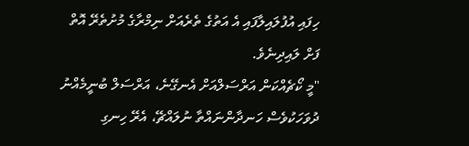ހިފައި އުފުލައިލާފައި އެ އަތުގެ ތެރެއަށް ނިމްރާގެ މުށުތެރޭ އޮތް ފަށް ލައިދިނެވެ.
"މީ ކޯޗެއްކަން އަރްސަލްއަށް އެނގޭނެ، އަރްސަލް ބުނީމެއްނު ދުވަހަކުވެސް ހަނދާންނައްތާ ނުލައްޗޭ، އެރޭ ހިނގި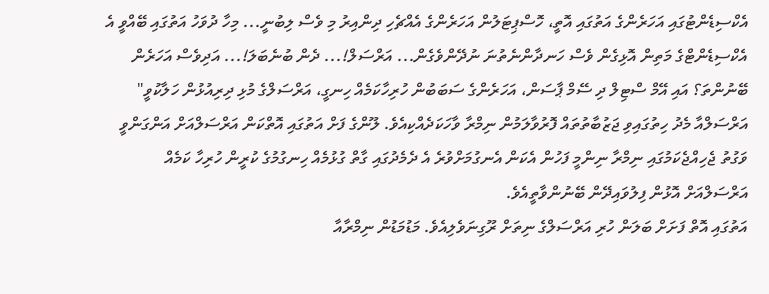އެކްސިޑެންޓުގައި އަހަރެންގެ އަތުގައި އޮތީ، ހޮސްޕިޓަލުން އަހަރެންގެ އެއްޗެހި ދިންއިރު މި ވެސް ލިބުނީ... މިހާ ދުވަހު އަތުގައި ބޭއްވީ އެ އެކްސިޑެންޓްގެ މަތިން އޮޅިގެން ވެސް ހަނދާންނެތުނަ ނުދޭންވެގެން... އަރްސަލް!... ދެން ބުނެބަލަ!... އަދިވެސް އަހަރެން ބޭނުންތަ؟ އައި އޭމް ސްޓިލް ދި ސޭމް ޕާސަން، އަހަރެންގެ ސަބަބުން ހުރިހާކަމެއް ހިނގީ، އަރްސަލްގެ މުޅި ދިރިއުޅުން ހަލާކުވީ" އަރްސަލްއާ މެދު ހިތުގައިވި ޖަޒުބާތުތައް ފޮރުވާލަމުން ނިމްރާ ވާހަކަދެއްކިއެވެ. ލޫންގެ ފަށް އަތުގައި އޮތްކަން އަރްސަލްއަށް އަންގަންވީ ވަގުތު ޖެހިއްޖެކަމުގައި ނިމްރާ ނިންމީ ފަހުން އެކަން އެނގުމަށްވުރެ އެ ދެމެދުގައި ގާތް ގުޅުމެއް ހިނގުމުގެ ކުރީން ހުރިހާ ކަމެއް އަރްސަލްއަށް އޮޅުން ފިލުވައިދޭން ބޭނުންވާތީއެވެ.
އަތުގައި އޮތް ފަށަށް ބަލަން ހުރި އަރްސަލްގެ ނިތަށް ރޫގިނަވެލިއެވެ. މަޑުމަޑުން ނިމްރާއާ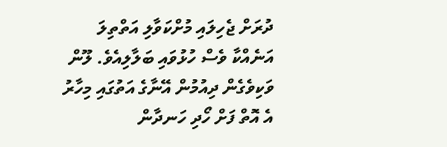ދުރަށް ޖެހިލައި މުށްކަވާލި އަތްތިލަ އަނެއްކާ ވެސް ހުޅުވައި ބަލާލިއެވެ. ލޫން ވަކިވެގެން ދިއުމުން އޭނާގެ އަތުގައި މިހާރު އެ އޮތް ފަށް ހޯދި ހަނދާން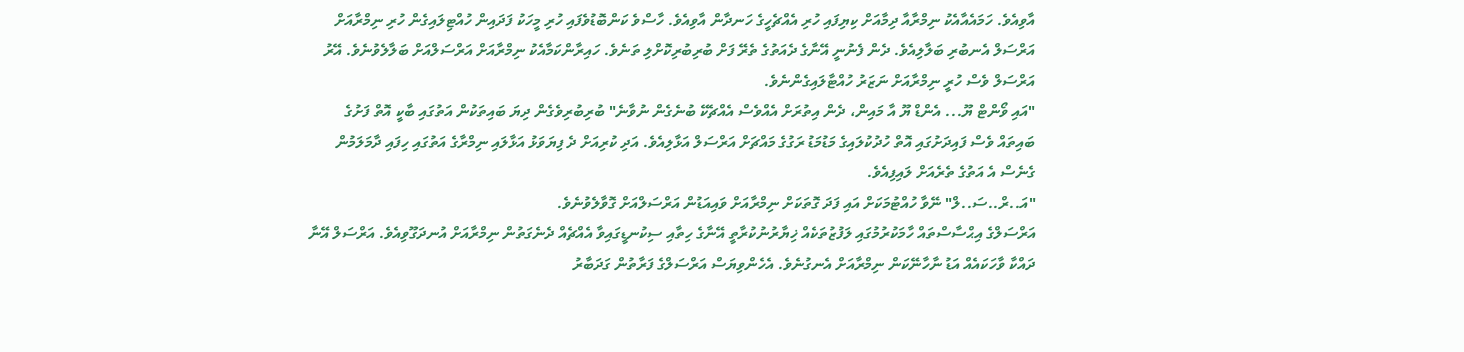އާވިއެވެ. ހަމައެއާއެކު ނިމްރާއާ ދިމާއަށް ކިޔިފައި ހުރި އެއްޗެހީގެ ހަނދާން އާވިއެވެ. ހާސްވެ ކަންބޮޑުވެފައި ހުރި މީހަކު ފަދައިން ހުއްޓިލައިގެން ހުރި ނިމްރާއަށް އަރްސަލް އެނބުރި ބަލާލިއެވެ. ދެން ފެނުނީ އޭނާގެ ދެއަތުގެ ތެރޭ ފަށް ބުރިބުރިކޮށްލި ތަނެވެ. ހައިރާންކަމާއެކު ނިމްރާއަށް އަރްސަލްއަށް ބަލާލެވުނެވެ. އޭރު އަރްސަލް ވެސް ހުރީ ނިމްރާއަށް ނަޒަރު ހުއްޓާލައިގެންނެވެ.
"އައި ވޯންޓް ޔޫ... އެންޑް ޔޫ އާ މައިން، ދެން އިތުރަށް އެއްވެސް އެއްޗެކޭ ބުނެގެން ނުވާނެ" ބުރިބުރިވެގެން ދިޔަ ބައިތަކުން އަތުގައި ބާކީ އޮތް ފަށުގެ ބައިތައް ވެސް ފައިދަށުގައި އޮތް ހުދުކުލައިގެ މަޑުމަޑު ރަގުގެ މައްޗަށް އަރްސަލް އަޅާލިއެވެ. އަދި ކުރިއަށް ދެ ފިޔަވަޅު އަޅާލައި ނިމްރާގެ އަތުގައި ހިފައި ދާމަލަމުން ގެނެސް އެ އަތުގެ ތެރެއަށް ލައިފިއެވެ.
"އަ..ރް..ސަ..ލް" ނޭވާ ހުއްޓުމަކަށް އައި ފަދަ ގޮތަކަށް ނިމްރާއަށް ވައިއަޑުން އަރްސަލްއަށް ގޮވާލެވުނެވެ.
އަރްސަލްގެ އިޙްސާސްތައް ހާމަކުރުމުގައި ލަފުޒުތަކެއް ޚިޔާރުނުކުރާތީ އޭނާގެ ހިތާއި ސިކުނޑީގައިވާ އެއްޗެއް ދެނެގަތުން ނިމްރާއަށް އުނދަގޫވިއެވެ. އަރްސަލް އޭނާ ދައްކާ ވާހަކައެއް އަޑު ނާހާނޭކަން ނިމްރާއަށް އެނގުނެވެ. އެހެންވިޔަސް އަރްސަލްގެ ފަރާތުން ގަދަބާރު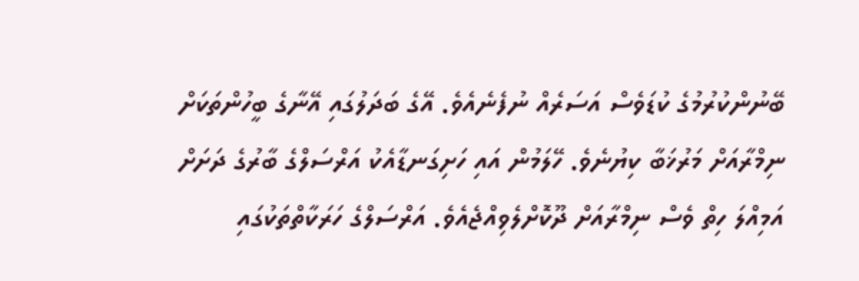ބޭނުންކުރުމުގެ ކުޑަވެސް އަސަރެއް ނުފެނެއެވެ. އޭގެ ބަދަލުގައި އޭނާގެ ބީހުންތަކަށް ނިމްރާއަށް މަރުޚަބާ ކިޔުނެވެ. ހޭލަމުން އައި ހަށިގަނޑާއެކު އަރްސަލްގެ ބާރުގެ ދަށަށް އަމިއްލަ ހިތް ވެސް ނިމްރާއަށް ދޫކޮށްލެވިއްޖެއެވެ. އަރްސަލްގެ ހަރަކާތްތަކުގައި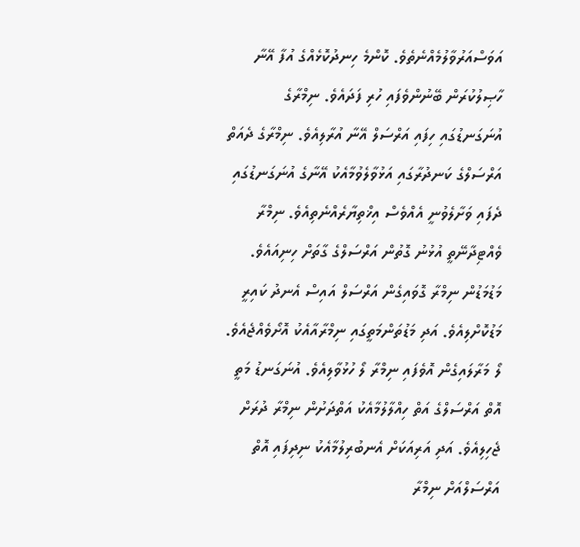އަވަސްއަރުވާލުމެއްނެތެވެ. ކޮންމެ ހިނދުކޮޅެއްގެ އުފާ އޭނާ ހާޞިލުކުރަން ބޭނުންވެފައި ހުރި ފަދައެވެ. ނިމްރާގެ އުނަގަނޑުގައި ހިފައި އަރްސަލް އޭނާ އުރާލިއެވެ. ނިމްރާގެ ދެއަތް އަރްސަލްގެ ކަނދުރާގައި އަޅުވާލެވުމާއެކު އޭނާގެ އުނަގަނޑުގައި ދެފައި ވަށާލެވުނީ އެއްވެސް އިޚްތިޔާރެއްނެތިއެވެ. ނިމްރާ ވެއްޓިދާނޭތީ އުޅުނު ގޮތުން އަރްސަލްގެ ގާތަށް ހިނިއައެވެ. މަޑުމަޑުން ނިމްރާ ގޮވައިގެން އަރްސަލް އައިސް އެނދު ކައިރީ މަޑުކޮށްލިއެވެ. އަދި މަޑުތަންމަތީގައި ނިމްރާއާއެކު އޮށޯވެއްޖެއެވެ.
ލޯ މަރާލައިގެން އޮވެފައި ނިމްރާ ލޯ ހުޅުވާލިއެވެ. އުނަގަނޑު މަތީ އޮތް އަރްސަލްގެ އަތް ހިއްލާލުމާއެކު އަތްދަށުން ނިމްރާ ދުރަށް ޖެހިލިއެވެ. އަދި އަރިއަކަށް އެނބުރިލުމާއެކު ނިދިފައި އޮތް އަރްސަލްއަށް ނިމްރާ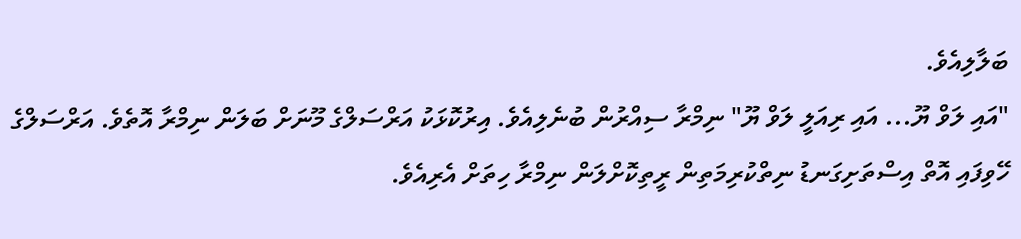ބަލާލިއެވެ.
"އައި ލަވް ޔޫ... އައި ރިއަލީ ލަވް ޔޫ" ނިމްރާ ސިއްރުން ބުނެލިއެވެ. އިރުކޮޅަކު އަރްސަލްގެ މޫނަށް ބަލަން ނިމްރާ އޮތެވެ. އަރްސަލްގެ ހޭވިފައި އޮތް އިސްތަށިގަނޑު ނިތްކުރިމަތިން ރީތިކޮށްލަން ނިމްރާ ހިތަށް އެރިއެވެ.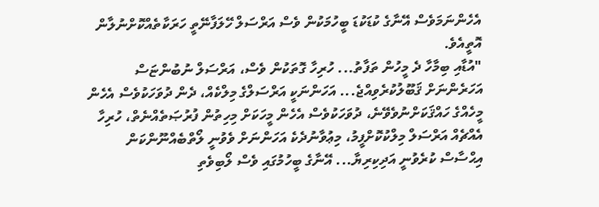އެހެންނަމަވެސް އޭނާގެ ކުޑަކުޑަ ބީހުމަކުން ވެސް އަރްސަލް ހޭލަފާނޭތީ ހަރަކާތެއްކޮށްނުލާން އޮތީއެވެ.
"އުޑާއި ބިމާހާ ދެ މީހުން ތަފާތު... ހުރިހާ ގޮތަކުން ވެސް، އަރްސަލް ނުބުންޏަސް އަހަރެންނަށް ޤަބޫލުކުރެވިއްޖެ... އަހަންނަކީ އަރްސަލްގެ މިލްކެއް، ދެން ދުވަހަކުވެސް އެހެން މީހެއްގެ ހައްޤަކަށްނުވެވޭނެ، ދުވަހަކުވެސް އެހެން މީހަކަށް މިހިތުން ފުރުޞަތެއްނެތް، ހުރިހާ އެއްޗެއް އަރްސަލް މިލްކުކޮށްފީމު، މިޢުވާނުދެކެ އަހަންނަށް ވެވުނީ ލޯތްބެއްނޫންކަން އިޙްސާސް ކުރެވުނީ އަދިކިރިޔާ... އޭނާގެ ބީހުމުގައި ވެސް ލޯބިވެތި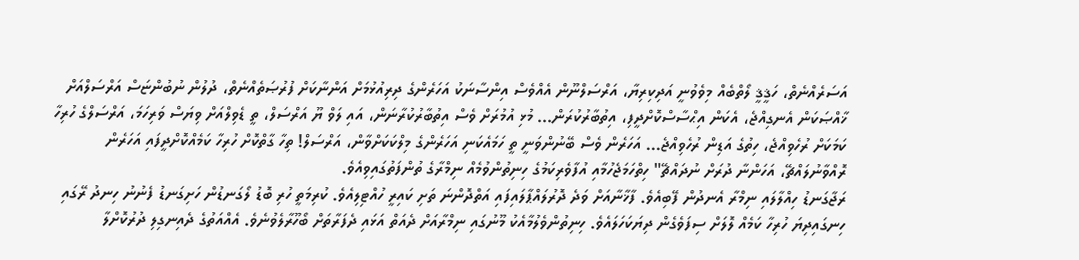އަސަރެއްނެތް، ހަޤީޤީ ލޯތްބެއް މިވެވުނީ އަދިކިރިޔާ، އަރްސަލްނޫން އެއްވެސް އިންސާނަކު އަހަރެންގެ ދިރިއުޅުމަށް އަންނާކަށް ފުރުޞަތެއްނެތް، ދުލުން ނުބުންޏަސް އަރްސަލްއަށް ޚާއްޞަކަން އެނގިއްޖެ، އެކަން އިޙްސާސްކޮށްދީފި، އިތުބާރުކުރަން... މުޅި އުމުރަށް ވެސް އިތުބާރުކުރާނަން، އައި ލަވް ޔޫ އަރްސަލް، ތީ ޑެވިލްއަށް ވިޔަސް ވަރިހަމަ، އަރްސަލްގެ ހުރިހާ ކަމަކަށް ރުހެވިއްޖެ، ހިތުގެ އަޑިން ރުހެވިއްޖެ... އަހަރެން ވެސް ބޭނުންވަނީ ތީ ހަމައެކަނި އަހަރެންގެ މިލްކަކަށްވާން، އަރްސަލް! ތިހާ ގާތްކޮށް ހުރިހާ ކަމެއްކޮށްދީފައި އަހަރެން ރޮއްވާނުލައްޗޭ، އަހަންނާ ދުރަށް ނުދައްޗޭ" ހިތްހަމަޖެހުމާއި އުފާވެރިކަމުގެ ހިނިތުންވުމެއް ނިމްރާގެ ތުންފަތުގައިވިއެވެ.
ރަޖާގަނޑު ހިއްލާލައި ނިމްރާ އެނދުން ފޭބިއެވެ. ފާޚާނާއަށް ވަދެ ދޮރުލައްޕާލައިފައި އަތްދޮންނަ ތަށި ކައިރީ ހުއްޓިލިއެވެ. ކުރިމަތީ ހުރި ބޮޑު ލޯގަނޑުން ހަށިގަނޑު ފެނުނު ހިނދު ރޭގައި ހިނގައިދިޔަ ހުރިހާ ކަމެއް ލޮލަށް ސިފަވެގެން ދިޔަކަހަލައެވެ. ހިނިތުންވެލުމާއެކު މޫނުގައި ނިމްރާއަށް ދެއަތް އަޅައި ދެފަރާތަށް ބޯހޫރާލެވުނެވެ. އެއްއަތުގެ ދެއިނގިލި ދުރުކޮށްލާ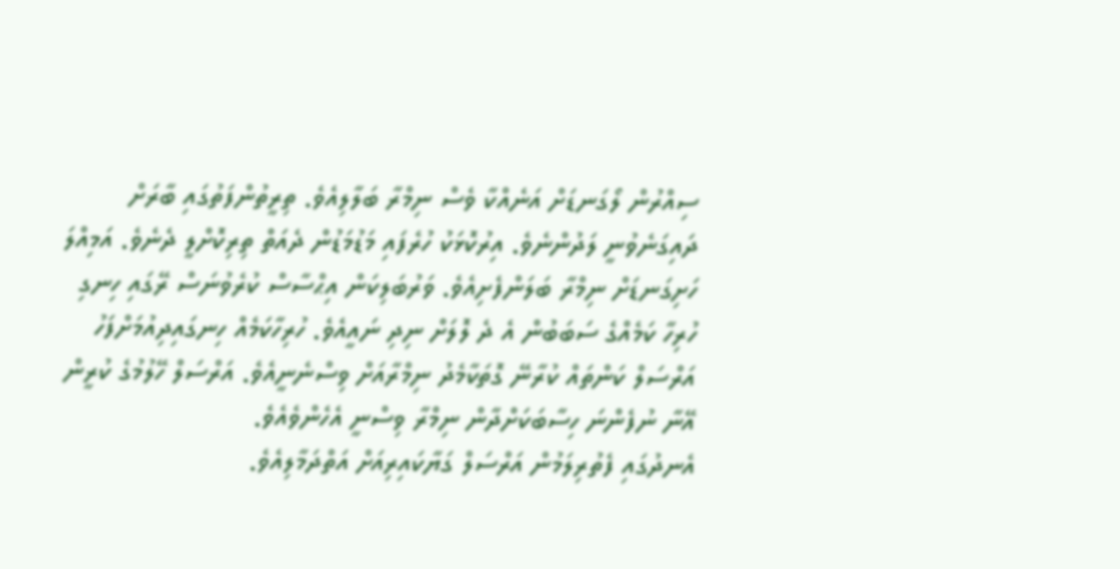ސިއްރުން ލޯގަނޑަށް އަނެއްކާ ވެސް ނިމްރާ ބަލާލިއެވެ. ތިރީތުންފަތުގައި ބާރަށް ދައިގަނެވުނީ ލަދުންނެވެ. އިރުކޮޅަކު ހުރެފައި މަޑުމަޑުން ދެއަތް ތިރިކޮށްލީ ދެނެވެ. އަމިއްލަ ހަށިގަނޑަށް ނިމްރާ ބަލަންފެށިއެވެ. ވަރުބަލިކަން އިޙްސާސް ކުރެވުނަސް ރޭގައި ހިނގި ހުރިހާ ކަމެއްގެ ސަބަބުން އެ ދެ ލޮލަށް ނިދި ނައީއެވެ. ހުރިހާކަމެއް ހިނގައިދިއުމަށްފަހު އަރްސަލް ކަންތައް ކުރާނޭ ގޮތަކާމެދު ނިމްރާއަށް ވިސްނެނީއެވެ. އަރްސަލް ހޭލުމުގެ ކުރީން އޭނާ ނުފެންނަ ހިސާބަކަށްދާން ނިމްރާ ވިސްނީ އެހެންވެއެވެ.
އެނދުގައި ފެތުރިލަމުން އަރްސަލް ގަޔާކައިރިއަށް އަތްދަމާލިއެވެ.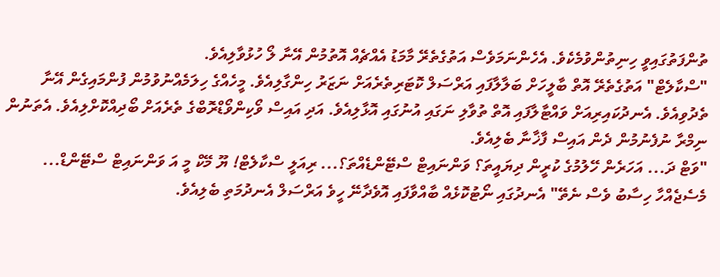ތުންފަތުގައިވީ ހިނިތުންވުމެކެވެ. އެހެންނަމަވެސް އަތުގެތެރޭ މާމަޑު އެއްޗެއް އޮތުމުން އޭނާ ލޯ ހުޅުވާލިއެވެ.
"ސްކާލެޓް" އަތުގެތެރޭ އޮތް ބާލީހަށް ބަލާލާފައި އަރްސަލް ކޮޓަރިތެރެއަށް ނަޒަރު ހިންގާލިއެވެ. މީހެއްގެ ހިލަމެއްނުވުމުން ފުންމައިގެން އޭނާ ތެދުވިއެވެ. އެނދުކައިރިއަށް ވައްޓާލާފައި އޮތް ތުވާލި ނަގައި އުނުގައި އޮޅާލިއެވެ. އަދި އައިސް ވޯކިންވޯޑްރޮބްގެ ތެރެއަށް ބޯދިއްކޮށްލިއެވެ. އެތަނުން ނިމްރާ ނުފެނުމުން ދެން އައިސް ފާޚާނާ ބެލިއެވެ.
"ވަޓް ދަ... އަހަރެން ހޭލުމުގެ ކުރީން ދިޔައީތަ؟ ވަންނައިޓް ސްޓޭންޑެއްތަ؟... ރިއަލީ ސްކާލެޓް! ޔޫ މޭކް މީ އަ ވަންނައިޓް ސްޓޭންޑް... މެސެޖެއްހާ ހިސާބު ވެސް ނެތޭ" އެނދުގައި ނޯޓުކޮޅެއް ބާއްވާފައި އޮވެދާނޭ ހީވެ އަރްސަލް އެނދުމަތި ބެލިއެވެ.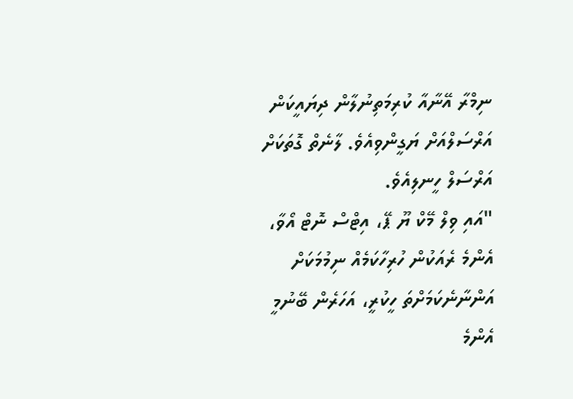ނިމްރާ އޭނާއާ ކުރިމަތިނުލާން ދިޔައީކަން އަރްސަލްއަށް ޔަގީންވިއެވެ. ލާނެތް ގޮތަކަށް އަރްސަލް ހީނލިއެވެ.
"އައި ވިލް މޭކް ޔޫ ޕޭ، އިޓްސް ނޮޓް އޯވާ، އެންމެ ރެއަކުން ހުރިހާކަމެއް ނިމުމަކަށް އަންނާނެކަމަށްތަ ހީކުރީ، އަހަރެން ބޭނުމީ އެންމެ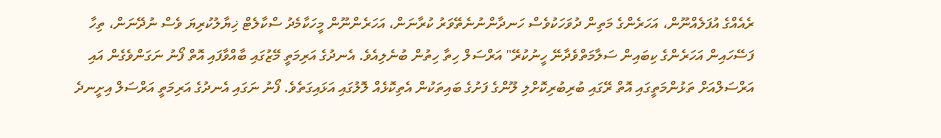ރެއެއްގެ އުފަލެއްނޫން، އަހަރެންގެ މަތިން ދުވަހަކުވެސް ހަނދާންނުނެތޭވަރު ކުރާނަން، އަހަރެންނޫން މީހަކާމެދު ސްކާލެޓް ޚިޔާލުކުރިޔަ ވެސް ނުދޭނަން، ތިހާ ފަސޭހައިން އަހަރެންގެ ކިބައިން ސަލާމަތްވެދާނޭ ހީނުކުރޭ" އަރްސަލް ހިތާ ހިތުން ބުނެލިއެވެ. އެނދުގެ އަރިމަތީ މޭޒުގައި ބާއްވާފައި އޮތް ފޯނު ނަގަންވެގެން އައި އަރްސަލްއަށް ތަޅުންމަތީގައި އޮތް ރޭގައި ބުރިބުރިކޮށްލި ލޫންގެ ފަށުގެ ބައިތަކުން އެތިކޮޅެއް ލޮލުގައި އަޅައިގަތެވެ. ފޯނު ނަގައި އެނދުގެ އަރިމަތީ އަރްސަލް އިށީނދެ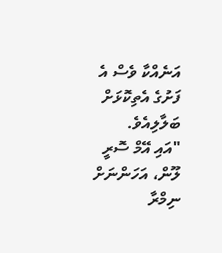އަނެއްކާ ވެސް އެ ފަށުގެ އެތިކޮޅަށް ބަލާލިއެވެ.
"އައި އޭމް ސޮރީ ލޫން، އަހަންނަށް ނިމްރާ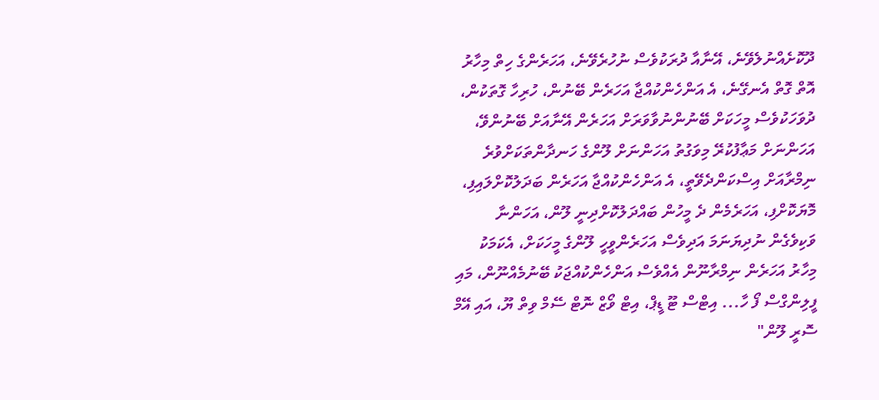ދޫކޮށެއްނުލެވޭނެ، އޭނާއާ ދުރަކުވެސް ނުހުރެވޭނެ، އަހަރެންގެ ހިތް މިހާރު އޮތް ގޮތް އެނގޭނެ، އެ އަންހެންކުއްޖާ އަހަރެން ބޭނުން، ހުރިހާ ގޮތަކުން، ދުވަހަކުވެސް މީހަކަށް ބޭނުންނުވާވަރަށް އަހަރެން އޭނާއަށް ބޭނުންވޭ، އަހަންނަށް މަޢާފުކުރޭ މިވަގުތު އަހަންނަށް ލޫންގެ ހަނދާންތަކަށްވުރެ ނިމްރާއަށް އިސްކަންދެވޭތީ، އެ އަންހެންކުއްޖާ އަހަރެން ބަދަލުކޮށްލައިފި، މޮޔަކޮށްފި، އަހަރެމެން ދެ މީހުން ބައްދަލުކޮށްދިނީ ލޫން، އަހަންނާ ވަކިވެގެން ނުދިޔަނަމަ އަދިވެސް އަހަރެންވީހީ ލޫންގެ މީހަކަށް، އެކަމަކު މިހާރު އަހަރެން ނިމްރާނޫން އެއްވެސް އަންހެންކުއްޖަކު ބޭނުމެއްނޫން، މައި ފީލިންގްސް ފޯ ހާ... އިޓްސް ޓޫ ޑީޕް، އިޓް ވޯޒް ނޮޓް ސޭމް ވިތް ޔޫ، އައި އޭމް ސޮރީ ލޫން"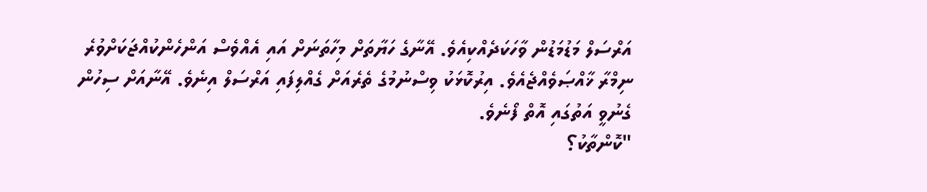އަރްސަލް މަޑުމަޑުން ވާހަކަދެއްކިއެވެ. އޭނާގެ ހަޔާތަށް މިހާތަނަށް އައި އެއްވެސް އަންހެންކުއްޖަކަށްވުރެ ނިމްރާ ޚާއްޞަވެއްޖެއެވެ. އިރުކޮޅަކު ވިސްނުމުގެ ތެރެއަށް ގެއްލިފައި އަރްސަލް އިނެވެ. އޭނާއަށް ސިހުން ގެނުވީ އަތުގައި އޮތް ފޯނެވެ.
"ކޮންތާކު؟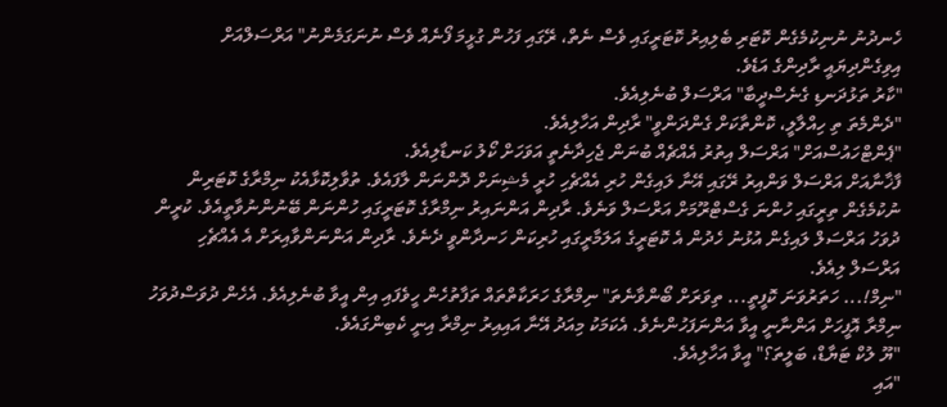ހެނދުނު ނުނިކުމެގެން ކޮޓަރި ބެލިއިރު ކޮޓަރީގައި ވެސް ނެތް، ރޭގައި ފަހުން ގުޅީމަ ފޯނެއް ވެސް ނުނަގަމެންނު" އަރްސަލްއަށް އިވިގެންދިޔައީ ރާދިންގެ އަޑެވެ.
"ކާރު ތަޅުދަނޑި ގެނެސްދީބާ" އަރްސަލް ބުނެލިއެވެ.
"ދެންމެތަ ތި ހިއްލާލީ، ކޮންތާކަށް ގެންދަންވީ" ރާދިން އަހާލިއެވެ.
"ޕެންޓްހައުސްއަށް" އަރްސަލް އިތުރު އެއްޗެއް ބުނަން ޖެހިދާނެތީ އަވަހަށް ކޯލު ކަނޑާލިއެވެ.
ފާޚާނާއަށް އަރްސަލް ވަންއިރު ރޭގައި އޭނާ ލައިގެން ހުރި އެއްޗެހި ހުރީ މެޝިނަށް ދޮންނަން ލާފައެވެ. ތުވާލިކޮޅާއެކު ނިމްރާގެ ކޮޓަރިން ނުކުމެގެން ތިރީގައި ހުންނަ ގެސްޓްރޫމަށް އަރްސަލް ވަނެވެ. ރާދިން އަންނައިރު ނިމްރާގެ ކޮޓަރީގައި ހުންނަން ބޭނުންނުވާތީއެވެ. ކުރީން ދުވަހު އަރްސަލް ލައިގެން އުޅުނު ހެދުން އެ ކޮޓަރީގެ އަލަމާރީގައި ހުރިކަން ހަނދާންވީ ދެނެވެ. ރާދިން އަންނަންވާއިރަށް އެ އެއްޗެހި އަރްސަލް ލިއެވެ.
"ނިމް!... ހަތަރުވަނަ ކޮފީތީ... ތިވަރަށް ބޯންވާނެތަ" ނިމްރާގެ ހަރަކާތްތައް ތަފާތުހެން ހީވެފައި އިން އީވާ ބުނެލިއެވެ. އެހެން ދުވަސްދުވަހު ނިމްރާ އޮފީހަށް އަންނާނީ އީވާ އަންނަފަހުންނެވެ. އެކަމަކު މިއަދު އޭނާ އައިއިރު ނިމްރާ އިނީ ކެބިންގައެވެ.
"ޔޫ ލުކް ޓަޔާޑް، ބަލީތަ؟" އީވާ އަހާލިއެވެ.
"އައި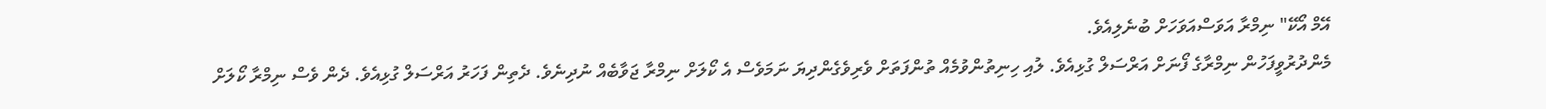އޭމް އޯކޭ" ނިމްރާ އަވަސްއަވަހަށް ބުނެލިއެވެ.
މެންދުރުވީފަހުން ނިމްރާގެ ފޯނަށް އަރްސަލް ގުޅިއެވެ. ލުއި ހިނިތުންވުމެއް ތުންފަތަށް ވެރިވެގެންދިޔަ ނަމަވެސް އެ ކޯލަށް ނިމްރާ ޖަވާބެއް ނުދިނެވެ. ދެތިން ފަހަރު އަރްސަލް ގުޅިއެވެ. ދެން ވެސް ނިމްރާ ކޯލަށް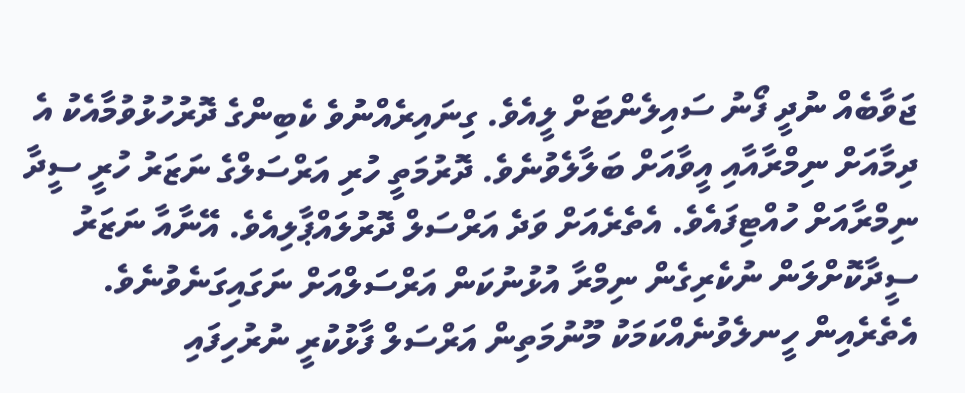ޖަވާބެއް ނުދީ ފޯނު ސައިލެންޓަށް ލީއެވެ. ގިނައިރެއްނުވެ ކެބިންގެ ދޮރުހުޅުވުމާއެކު އެ ދިމާއަށް ނިމްރާއާއި އީވާއަށް ބަލާލެވުނެވެ. ދޮރުމަތީ ހުރި އަރްސަލްގެ ނަޒަރު ހުރީ ސީދާ ނިމްރާއަށް ހުއްޓިފައެވެ. އެތެރެއަށް ވަދެ އަރްސަލް ދޮރުލައްޕާލިއެވެ. އޭނާއާ ނަޒަރު ސީދާކޮށްލަން ނުކެރިގެން ނިމްރާ އުޅުނުކަން އަރްސަލްއަށް ނަގައިގަނެވުނެވެ. އެތެރެއިން ހީނލެވުނެއްކަމަކު މޫނުމަތިން އަރްސަލް ފާޅުކުރީ ނުރުހިފައި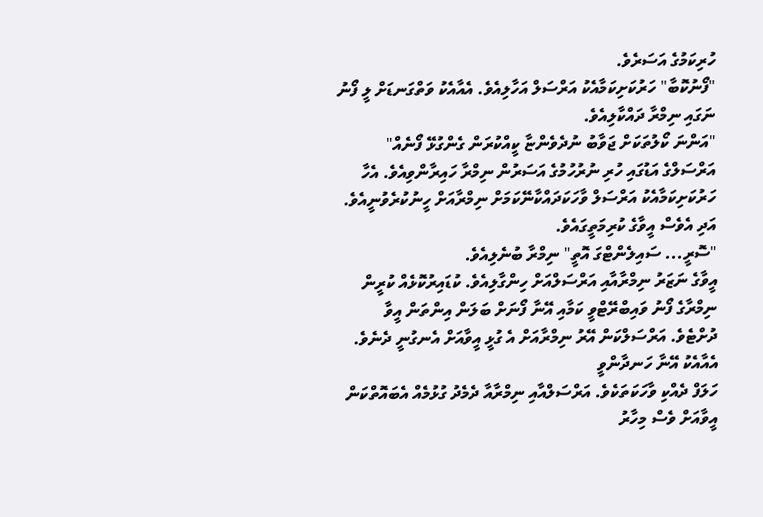ހުރިކަމުގެ އަސަރެވެ.
"ފޯނުކޮބާ" ހަރުކަށިކަމާއެކު އަރްސަލް އަހާލިއެވެ. އެއާއެކު ވަތްގަނޑަށް ލީ ފޯނު ނަގައި ނިމްރާ ދައްކާލިއެވެ.
"އަންނަ ކޯލުތަކަށް ޖަވާބު ނުދެވެންޏާ ކީއްކުރަން ގެންގުޅޭ ފޯނެއް" އަރްސަލްގެ އަޑުގައި ހުރި ނުރުހުމުގެ އަސަރުން ނިމްރާ ހައިރާންވިއެވެ. އެހާ ހަރުކަށިކަމާއެކު އަރްސަލް ވާހަކަދައްކާނޭކަމަށް ނިމްރާއަށް ހީނުކުރެވުނީއެވެ. އަދި އެވެސް އީވާގެ ކުރިމަތީގައެވެ.
"ސޮރީ... ސައިލެންޓްގަ އޮތީ" ނިމްރާ ބުނެލިއެވެ.
އީވާގެ ނަޒަރު ނިމްރާއާއި އަރްސަލްއަށް ހިންގާލިއެވެ. ކުޑައިރުކޮޅެއް ކުރީން ނިމްރާގެ ފޯނު ވައިބްރޭޓްވީ ކަމާއި އޭނާ ފޯނަށް ބަލަން އިންތަން އީވާ ދުށްޓެވެ. އަރްސަލްކަން އޭރު ނިމްރާއަށް އެ ގުޅީ އީވާއަށް އެނގުނީ ދެނެވެ. އެއާއެކު އޭނާ ހަނދާންވީ
ހަލަފް ދެއްކި ވާހަކަތަކެވެ. އަރްސަލްއާއި ނިމްރާއާ ދެމެދު ގުޅުމެއް އެބައޮތްކަން އީވާއަށް ވެސް މިހާރު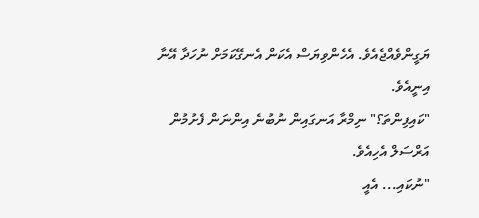ޔަގީންވެއްޖެއެވެ. އެހެންވިޔަސް އެކަން އެނގޭކަމަށް ނުހަދާ އޭނާ އިނީއެވެ.
"ކައިފިންތަ؟" ނިމްރާ އަނގައިން ނުބުނެ އިންނަން ފެށުމުން އަރްސަލް އެހިއެވެ.
"ނުކައި... އެއީ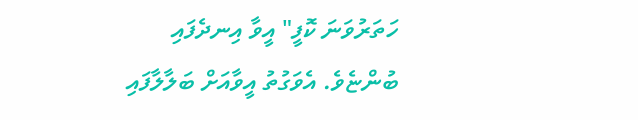ހަތަރުވަނަ ކޮފީ" އީވާ އިނދެފައި ބުންޏެވެ. އެވަގުތު އީވާއަށް ބަލާލާފައި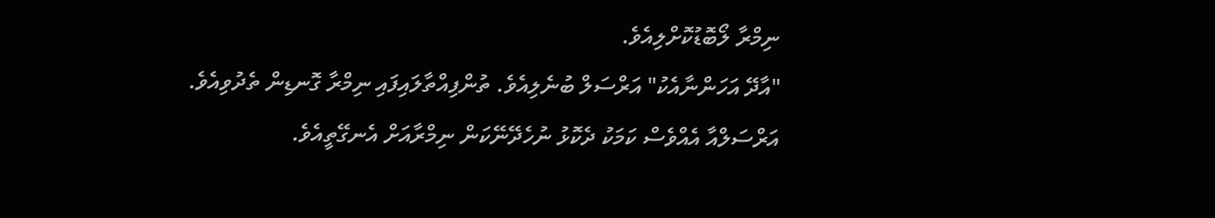ނިމްރާ ލޯބޮޑުކޮށްލިއެވެ.
"އާދޭ އަހަންނާއެކު" އަރްސަލް ބުނެލިއެވެ. ތުންފިއްތާލައިފައި ނިމްރާ ގޮނޑިން ތެދުވިއެވެ. އަރްސަލްއާ އެއްވެސް ކަމަކު ދެކޮޅު ނުހެދޭނޭކަން ނިމްރާއަށް އެނގޭތީއެވެ.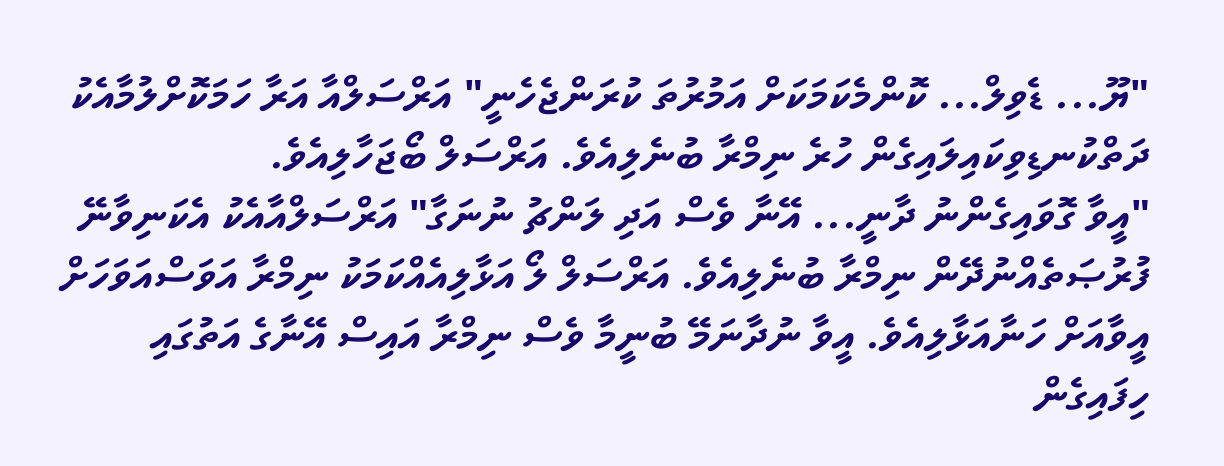"ޔޫ... ޑެވިލް... ކޮންމެކަމަކަށް އަމުރުތަ ކުރަންޖެހެނީ" އަރްސަލްއާ އަރާ ހަމަކޮށްލުމާއެކު ދަތްކުނޑިވިކައިލައިގެން ހުރެ ނިމްރާ ބުނެލިއެވެ. އަރްސަލް ބޯޖަހާލިއެވެ.
"އީވާ ގޮވައިގެންނު ދާނީ... އޭނާ ވެސް އަދި ލަންޗު ނުނަގާ" އަރްސަލްއާއެކު އެކަނިވާނޭ ފުރުޞަތެއްނުދޭން ނިމްރާ ބުނެލިއެވެ. އަރްސަލް ލޯ އަޅާލިއެއްކަމަކު ނިމްރާ އަވަސްއަވަހަށް އީވާއަށް ހަނާއަޅާލިއެވެ. އީވާ ނުދާނަމޭ ބުނީމާ ވެސް ނިމްރާ އައިސް އޭނާގެ އަތުގައި ހިފައިގެން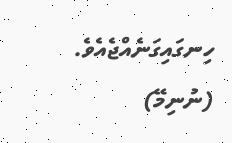ހިނގައިގަނެއްޖެއެވެ. (ނުނިމޭ)